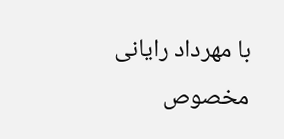با مهرداد رایانی مخصوص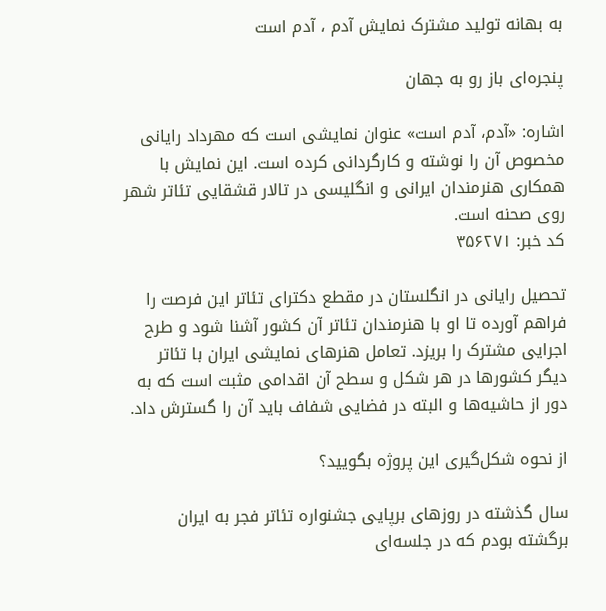به بهانه تولید مشترک نمایش آدم ، آدم است

پنجره‌ای باز رو به جهان

اشاره: «آدم، آدم است» عنوان نمایشی است که مهرداد رایانی مخصوص آن را نوشته و کارگردانی کرده است. این نمایش با همکاری هنرمندان ایرانی و انگلیسی در تالار قشقایی تئاتر شهر روی صحنه است.
کد خبر: ۳۵۶۲۷۱

تحصیل رایانی در انگلستان در مقطع دکترای تئاتر این فرصت را فراهم آورده تا او با هنرمندان تئاتر آن کشور آشنا شود و طرح اجرایی مشترک را بریزد. تعامل هنرهای نمایشی ایران با تئاتر دیگر کشورها در هر شکل و سطح آن اقدامی مثبت است که به دور از حاشیه‌ها و البته در فضایی شفاف باید آن را گسترش داد.

از نحوه شکل‌گیری این پروژه بگویید؟

سال گذشته در روزهای برپایی جشنواره تئاتر فجر به ایران برگشته بودم که در جلسه‌ای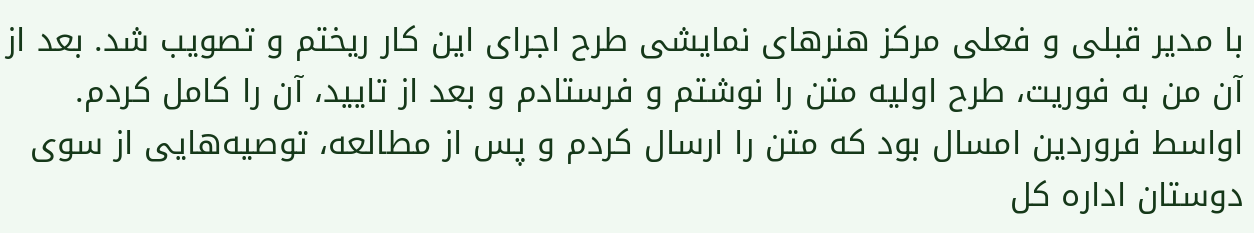با مدیر قبلی و فعلی مرکز هنرهای نمایشی طرح اجرای این کار ریختم و تصویب شد. بعد از آن من به فوریت، طرح اولیه متن را نوشتم و فرستادم و بعد از تایید، آن را کامل کردم. اواسط فروردین امسال بود که متن را ارسال کردم و پس از مطالعه، توصیه‌هایی از سوی دوستان اداره کل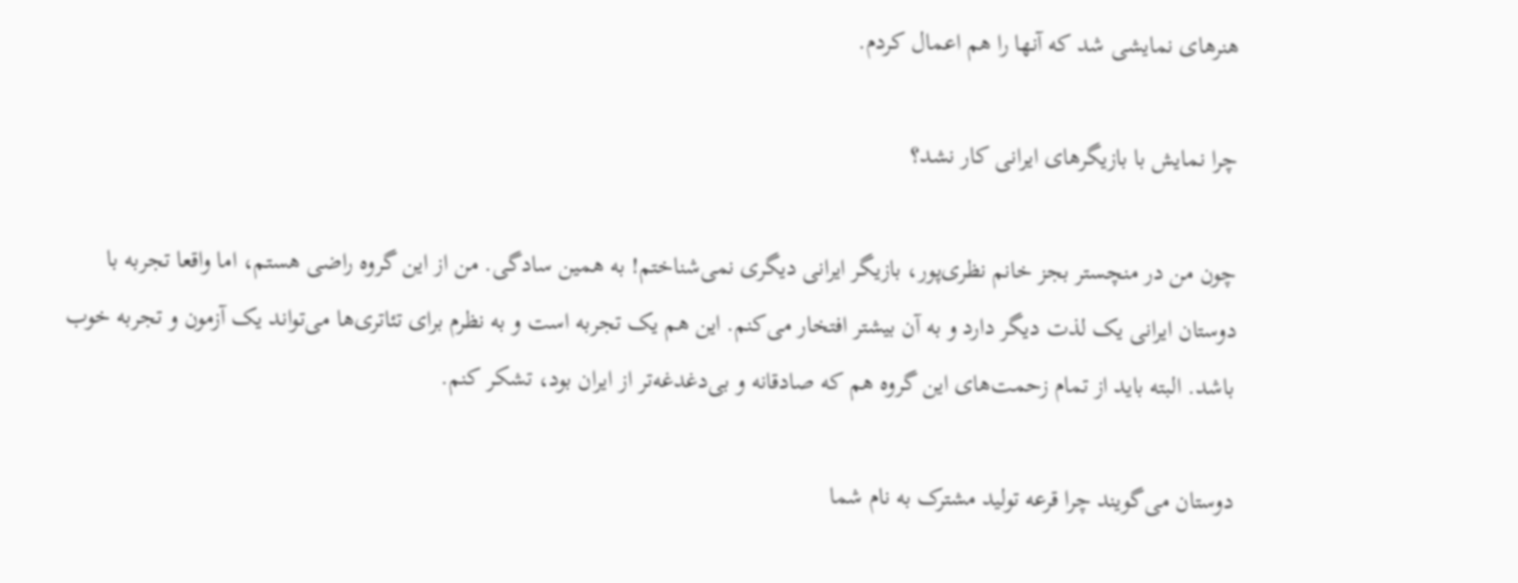هنرهای نمایشی شد که آنها را هم اعمال کردم.

چرا نمایش با بازیگرهای ایرانی کار نشد؟

چون من در منچستر بجز خانم نظری‌پور، بازیگر ایرانی دیگری نمی‌شناختم! به همین سادگی. من از این گروه راضی هستم، اما واقعا تجربه با دوستان ایرانی یک لذت دیگر دارد و به آن بیشتر افتخار می‌کنم. این هم یک تجربه است و به نظرم برای تئاتری‌ها می‌تواند یک آزمون و تجربه خوب باشد. البته باید از تمام زحمت‌های این گروه هم که صادقانه و بی‌دغدغه‌تر از ایران بود، تشکر کنم.

دوستان می‌گویند چرا قرعه تولید مشترک به نام شما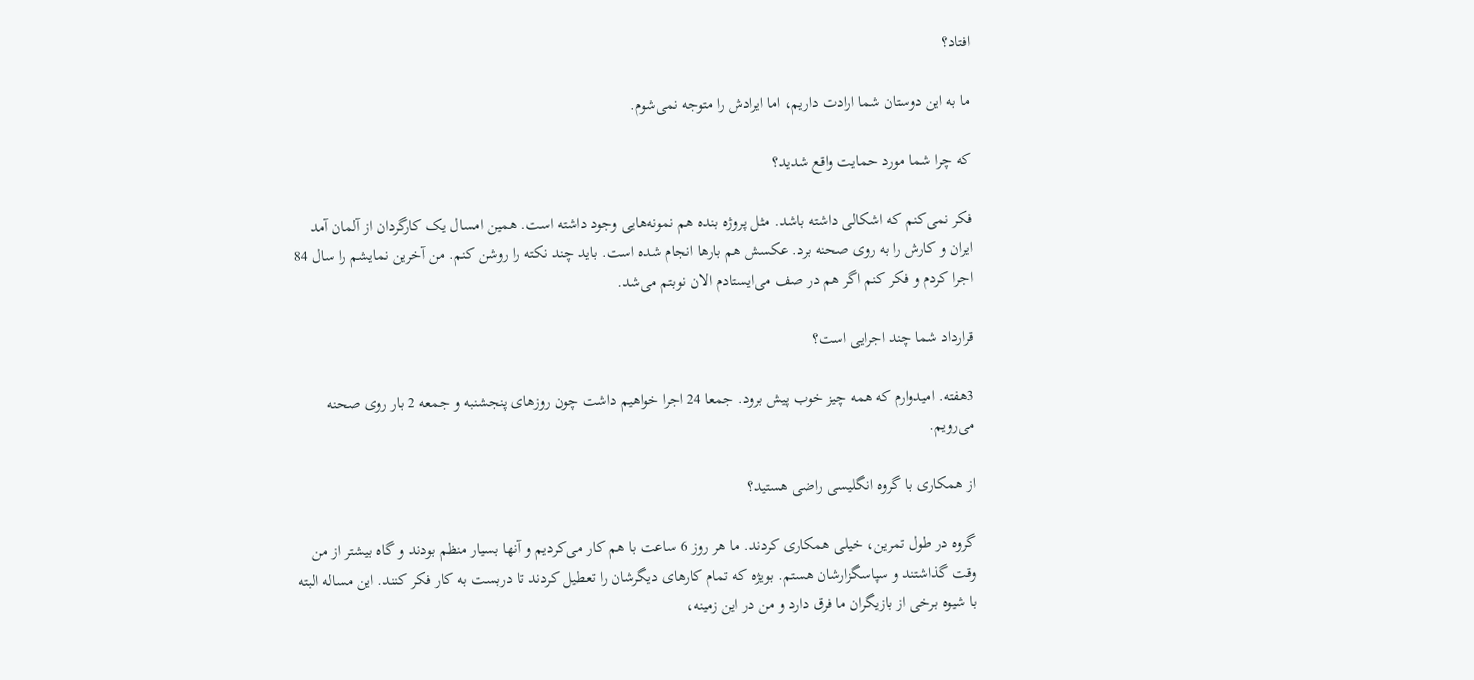افتاد؟

ما به این دوستان شما ارادت داریم، اما ایرادش را متوجه نمی‌شوم.

که چرا شما مورد حمایت واقع شدید؟

فکر نمی‌کنم که اشکالی داشته باشد. مثل پروژه بنده هم نمونه‌هایی وجود داشته است. همین امسال یک کارگردان از آلمان آمد ایران و کارش را به روی صحنه برد. عکسش هم بارها انجام شده است. باید چند نکته را روشن کنم. من آخرین نمایشم را سال 84 اجرا کردم و فکر کنم اگر هم در صف می‌ایستادم الان نوبتم می‌شد.

قرارداد شما چند اجرایی است؟

3هفته. امیدوارم که همه چیز خوب پیش برود. جمعا 24 اجرا خواهیم داشت چون روزهای پنجشنبه و جمعه 2 بار روی صحنه می‌رویم.

از همکاری با گروه انگلیسی راضی هستید؟

گروه در طول تمرین، خیلی همکاری کردند. ما هر روز 6 ساعت با هم کار می‌کردیم و آنها بسیار منظم بودند و گاه بیشتر از من وقت گذاشتند و سپاسگزارشان هستم. بویژه که تمام کارهای دیگرشان را تعطیل کردند تا دربست به کار فکر کنند. این مساله البته با شیوه برخی از بازیگران ما فرق دارد و من در این زمینه،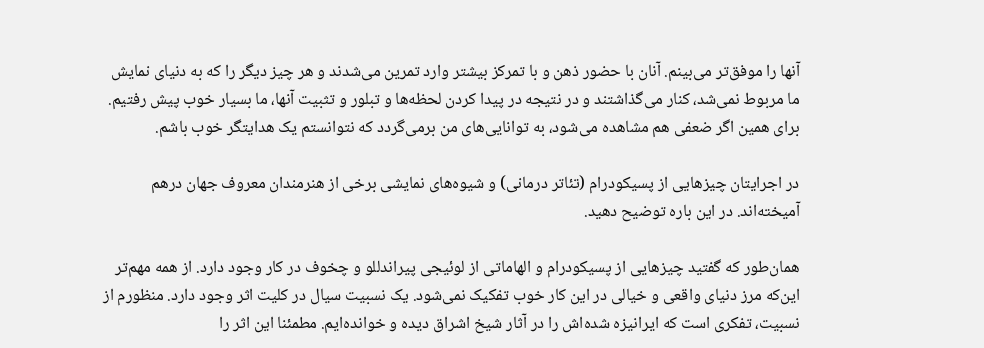آنها را موفق‌تر می‌بینم. آنان با حضور ذهن و با تمرکز بیشتر وارد تمرین می‌شدند و هر چیز دیگر را که به دنیای نمایش ما مربوط نمی‌شد، کنار می‌گذاشتند و در نتیجه در پیدا کردن لحظه‌ها و تبلور و تثبیت آنها، ما بسیار خوب پیش رفتیم. برای همین اگر ضعفی هم مشاهده می‌شود، به توانایی‌های من برمی‌گردد که نتوانستم یک هدایتگر خوب باشم.

در اجرایتان چیزهایی از پسیکودرام (تئاتر درمانی) و شیوه‌های نمایشی برخی از هنرمندان معروف جهان درهم آمیخته‌اند. در این باره توضیح دهید.

همان‌طور که گفتید چیزهایی از پسیکودرام و الهاماتی از لوئیجی پیراندللو و چخوف در کار وجود دارد. از همه مهم‌تر این‌که مرز دنیای واقعی و خیالی در این کار خوب تفکیک نمی‌شود. یک نسبیت سیال در کلیت اثر وجود دارد. منظورم از نسبیت، تفکری است که ایرانیزه شده‌اش را در آثار شیخ اشراق دیده و خوانده‌ایم. مطمئنا این اثر را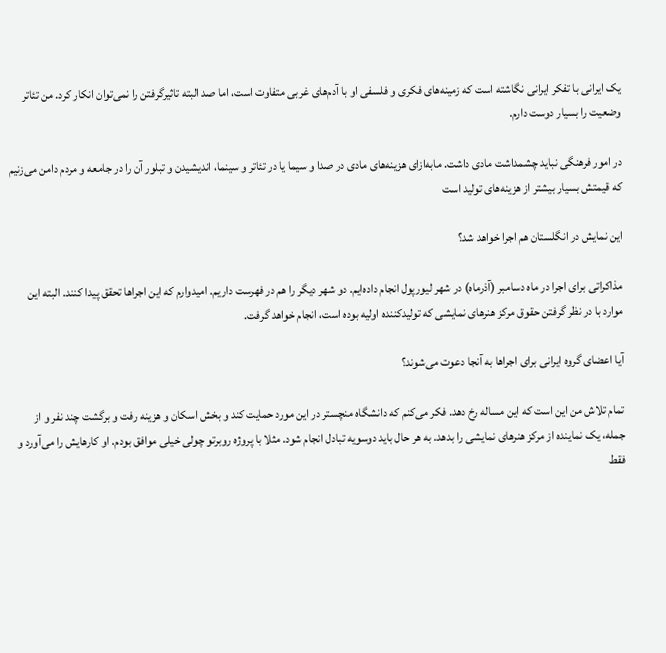یک ایرانی با تفکر ایرانی نگاشته است که زمینه‌های فکری و فلسفی او با آدم‌های غربی متفاوت است، اما صد البته تاثیرگرفتن را نمی‌توان انکار کرد. من تئاتر وضعیت را بسیار دوست دارم.

در امور فرهنگی نباید چشمداشت مادی داشت. مابه‌ازای هزینه‌های مادی در صدا و سیما یا در تئاتر و سینما، اندیشیدن و تبلور آن را در جامعه و مردم دامن می‌زنیم که قیمتش بسیار بیشتر از هزینه‌های تولید است

این نمایش در انگلستان هم اجرا خواهد شد؟

مذاکراتی برای اجرا در ماه دسامبر (آذرماه) در شهر لیورپول انجام داده‌ایم. دو شهر دیگر را هم در فهرست داریم. امیدوارم که این اجراها تحقق پیدا کنند. البته این موارد با در نظر گرفتن حقوق مرکز هنرهای نمایشی که تولیدکننده اولیه بوده است، انجام خواهد گرفت.

آیا اعضای گروه ایرانی برای اجراها به آنجا دعوت می‌شوند؟

تمام تلاش من این است که این مساله رخ دهد. فکر می‌کنم که دانشگاه منچستر در این مورد حمایت کند و بخش اسکان و هزینه رفت و برگشت چند نفر و از جمله، یک نماینده از مرکز هنرهای نمایشی را بدهد. به هر حال باید دوسویه تبادل انجام شود. مثلا با پروژه روبرتو چولی خیلی موافق بودم. او کارهایش را می‌آورد و فقط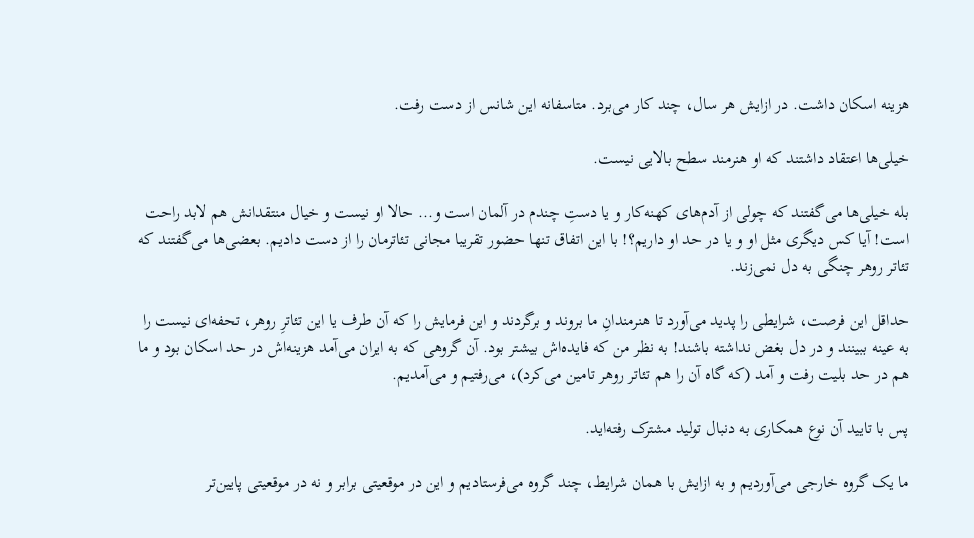هزینه اسکان داشت. در ازایش هر سال، چند کار می‌برد. متاسفانه این شانس از دست رفت.

خیلی‌ها اعتقاد داشتند که او هنرمند سطح بالایی نیست.

بله خیلی‌ها می‌گفتند که چولی از آدم‌های کهنه‌کار و یا دستِ چندم در آلمان است و... حالا او نیست و خیال منتقدانش هم لابد راحت است! آیا کس دیگری مثل او و یا در حد او داریم؟! با این اتفاق تنها حضور تقریبا مجانی تئاترمان را از دست دادیم. بعضی‌ها می‌گفتند که تئاتر روهر چنگی به دل نمی‌زند.

حداقل این فرصت، شرایطی را پدید می‌آورد تا هنرمندانِ ما بروند و برگردند و این فرمایش را که آن طرف یا این تئاترِ روهر، تحفه‌ای نیست را به عینه ببینند و در دل بغض نداشته باشند! به نظر من که فایده‌اش بیشتر بود. آن گروهی که به ایران می‌آمد هزینه‌اش در حد اسکان بود و ما هم در حد بلیت رفت و آمد (که گاه آن را هم تئاتر روهر تامین می‌کرد)، می‌رفتیم و می‌آمدیم.

پس با تایید آن نوع همکاری به دنبال تولید مشترک رفته‌اید.

ما یک گروه خارجی می‌آوردیم و به ازایش با همان شرایط، چند گروه می‌فرستادیم و این در موقعیتی برابر و نه در موقعیتی پایین‌تر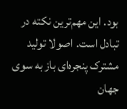بود. این مهم‌ترین نکته در تبادل است. اصولا تولید مشترک پنجره‌ای باز به سوی جهان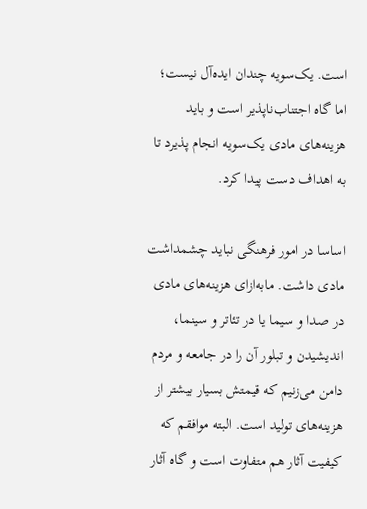است. یک‌سویه چندان ایده‌آل نیست؛ اما گاه اجتناب‌ناپذیر است و باید هزینه‌های مادی یک‌سویه انجام پذیرد تا به اهداف دست پیدا کرد.

اساسا در امور فرهنگی نباید چشمداشت مادی داشت. مابه‌ازای هزینه‌های مادی در صدا و سیما یا در تئاتر و سینما، اندیشیدن و تبلور آن را در جامعه و مردم دامن می‌زنیم که قیمتش بسیار بیشتر از هزینه‌های تولید است. البته موافقم که کیفیت آثار هم متفاوت است و گاه آثار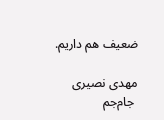ضعیف هم داریم.

مهدی نصیری
 جام‌جم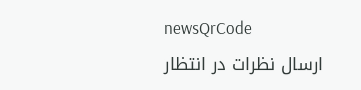newsQrCode
ارسال نظرات در انتظار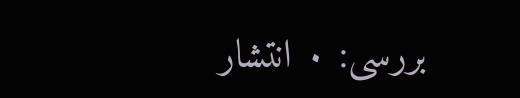بررسی: ۰ انتشار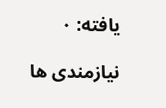یافته: ۰

نیازمندی ها